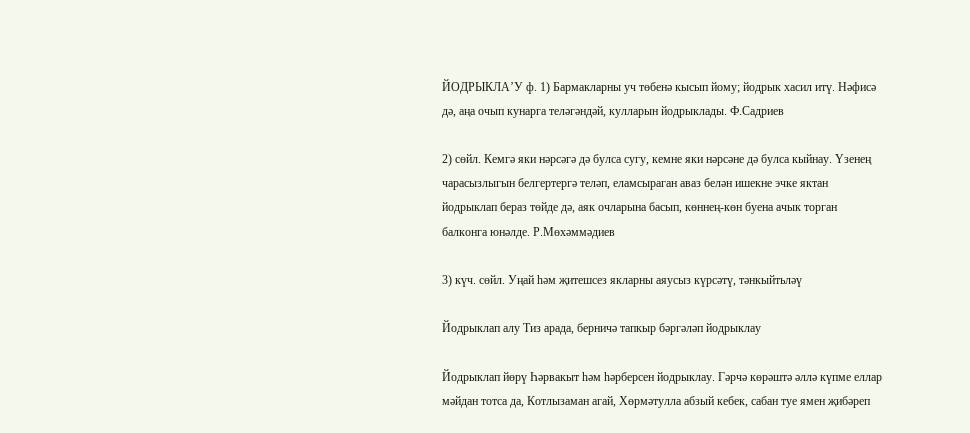ЙОДРЫКЛА’У ф. 1) Бармакларны уч төбенә кысып йому; йодрык хасил итү. Нәфисә дә, аңа очып кунарга теләгәндәй, кулларын йодрыклады. Ф.Садриев

2) сөйл. Кемгә яки нәрсәгә дә булса сугу, кемне яки нәрсәне дә булса кыйнау. Үзенең чарасызлыгын белгертергә теләп, еламсыраган аваз белән ишекне эчке яктан йодрыклап бераз төйде дә, аяк очларына басып, көннең-көн буена ачык торган балконга юнәлде. Р.Мөхәммәдиев

3) күч. сөйл. Уңай һәм җитешсез якларны аяусыз күрсәтү, тәнкыйтьләү

Йодрыклап алу Тиз арада, берничә тапкыр бәргәләп йодрыклау

Йодрыклап йөрү Һәрвакыт һәм һәрберсен йодрыклау. Гәрчә көрәштә әллә күпме еллар мәйдан тотса да, Котлызаман агай, Хөрмәтулла абзый кебек, сабан туе ямен җибәреп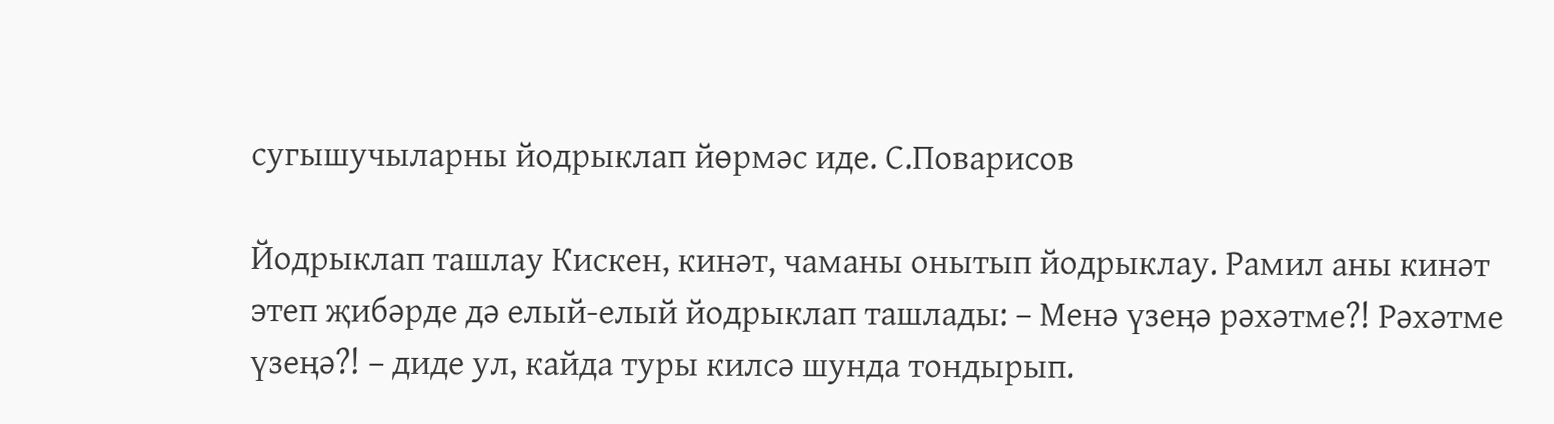сугышучыларны йодрыклап йөрмәс иде. С.Поварисов

Йодрыклап ташлау Кискен, кинәт, чаманы онытып йодрыклау. Рамил аны кинәт этеп җибәрде дә елый-елый йодрыклап ташлады: – Менә үзеңә рәхәтме?! Рәхәтме үзеңә?! – диде ул, кайда туры килсә шунда тондырып.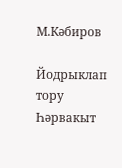М.Кәбиров

Йодрыклап тору Һәрвакыт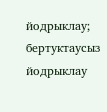йодрыклау; бертуктаусыз йодрыклау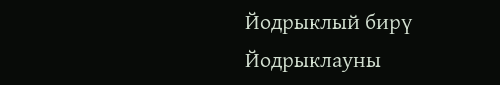Йодрыклый бирү Йодрыклауны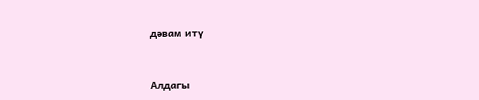дәвам итү



Алдагы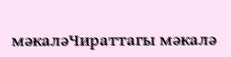мәкаләЧираттагы мәкалә